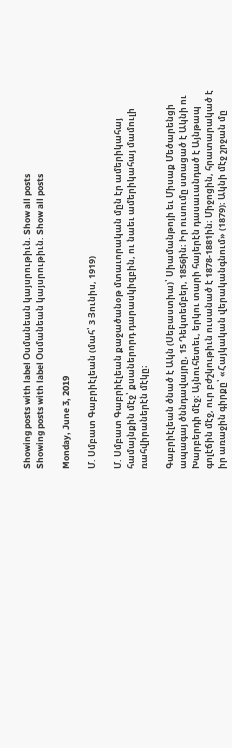Showing posts with label Օսմանեան կայսրութիւն. Show all posts
Showing posts with label Օսմանեան կայսրութիւն. Show all posts

Monday, June 3, 2019

Մ. Սմբատ Գաբրիէլեան (մահ՝ 3 Յունիս, 1919)

Մ. Սմբատ Գաբրիէլեան քաջածանօթ մտաւորական մըն էր ամերիկահայ համայնքին մէջ՝ քսաներորդ դարասկիզբին, ու նաեւ ամերիկահայ մամուլի ռահվիրաներէն մէկը։

Գաբրիէլեան ծնած է Ակն (Սեբաստիա)՝ Սիամանթոյի եւ Միսաք Մեծարենցի ապագայ ծննդավայրը, 15 Դեկտեմբեր, 1856ին։ Իր ուսումը ստացած է Ակնի ու Խարբերդի մէջ։ Այնուհետեւ, երկու տարի հայերէն դասաւանդած է Այնթապ գոլէճին մէջ, ուր բժշկութիւն ուսանած է 1878-1881ին։ Միջոցին, հրատարակած է իր առաջին գիրքը՝ «Հայկական վերականգնում» (1879)։ Ակնի մէջ շրջան մը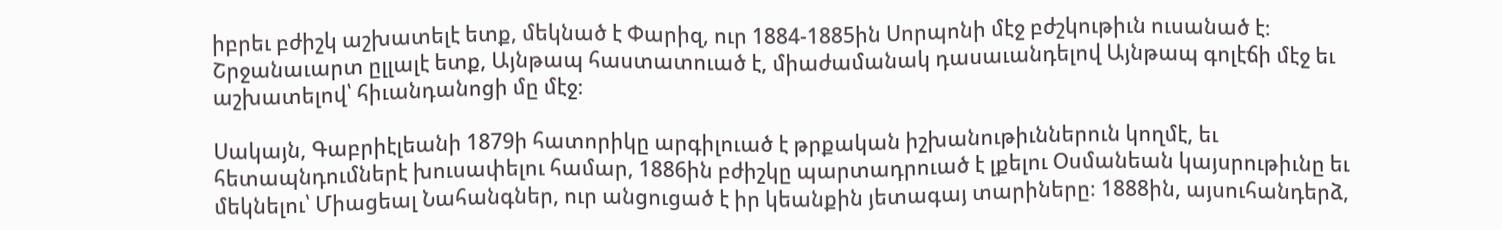իբրեւ բժիշկ աշխատելէ ետք, մեկնած է Փարիզ, ուր 1884-1885ին Սորպոնի մէջ բժշկութիւն ուսանած է։ Շրջանաւարտ ըլլալէ ետք, Այնթապ հաստատուած է, միաժամանակ դասաւանդելով Այնթապ գոլէճի մէջ եւ աշխատելով՝ հիւանդանոցի մը մէջ։

Սակայն, Գաբրիէլեանի 1879ի հատորիկը արգիլուած է թրքական իշխանութիւններուն կողմէ, եւ հետապնդումներէ խուսափելու համար, 1886ին բժիշկը պարտադրուած է լքելու Օսմանեան կայսրութիւնը եւ մեկնելու՝ Միացեալ Նահանգներ, ուր անցուցած է իր կեանքին յետագայ տարիները։ 1888ին, այսուհանդերձ,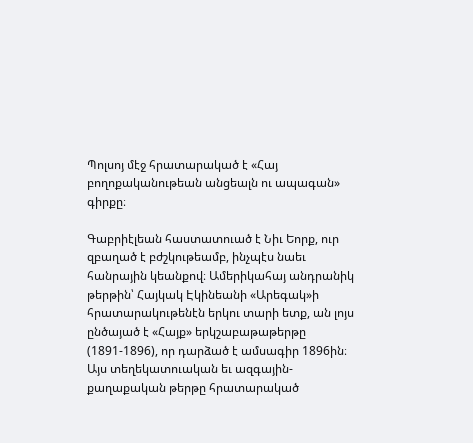Պոլսոյ մէջ հրատարակած է «Հայ բողոքականութեան անցեալն ու ապագան» գիրքը։

Գաբրիէլեան հաստատուած է Նիւ Եորք, ուր զբաղած է բժշկութեամբ, ինչպէս նաեւ հանրային կեանքով։ Ամերիկահայ անդրանիկ թերթին՝ Հայկակ Էկինեանի «Արեգակ»ի հրատարակութենէն երկու տարի ետք, ան լոյս ընծայած է «Հայք» երկշաբաթաթերթը (1891-1896), որ դարձած է ամսագիր 1896ին։ Այս տեղեկատուական եւ ազգային-քաղաքական թերթը հրատարակած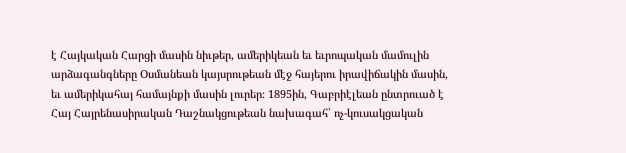է Հայկական Հարցի մասին նիւթեր, ամերիկեան եւ եւրոպական մամուլին արձագանգները Օսմանեան կայսրութեան մէջ հայերու իրավիճակին մասին, եւ ամերիկահայ համայնքի մասին լուրեր։ 1895ին, Գաբրիէլեան ընտրուած է Հայ Հայրենասիրական Դաշնակցութեան նախագահ՝ ոչ-կուսակցական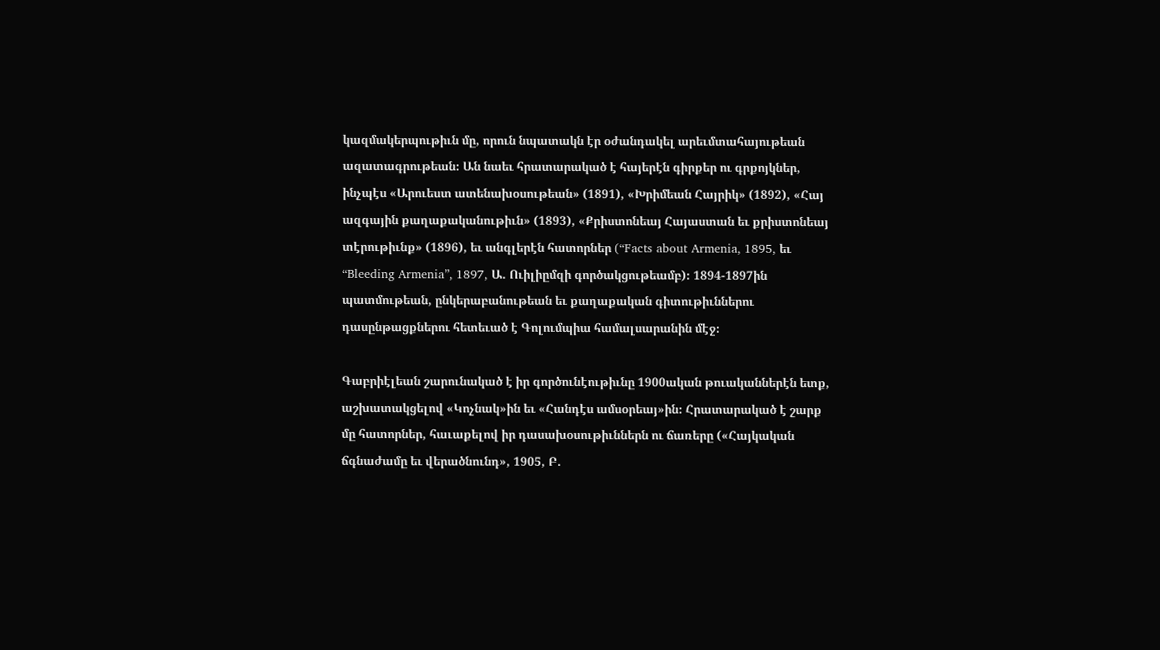կազմակերպութիւն մը, որուն նպատակն էր օժանդակել արեւմտահայութեան ազատագրութեան։ Ան նաեւ հրատարակած է հայերէն գիրքեր ու գրքոյկներ, ինչպէս «Արուեստ ատենախօսութեան» (1891), «Խրիմեան Հայրիկ» (1892), «Հայ ազգային քաղաքականութիւն» (1893), «Քրիստոնեայ Հայաստան եւ քրիստոնեայ տէրութիւնք» (1896), եւ անգլերէն հատորներ (“Facts about Armenia, 1895, եւ “Bleeding Armenia”, 1897, Ա. Ուիլիըմզի գործակցութեամբ)։ 1894-1897ին պատմութեան, ընկերաբանութեան եւ քաղաքական գիտութիւններու դասընթացքներու հետեւած է Գոլումպիա համալսարանին մէջ։

Գաբրիէլեան շարունակած է իր գործունէութիւնը 1900ական թուականներէն ետք, աշխատակցելով «Կոչնակ»ին եւ «Հանդէս ամսօրեայ»ին։ Հրատարակած է շարք մը հատորներ, հաւաքելով իր դասախօսութիւններն ու ճառերը («Հայկական ճգնաժամը եւ վերածնունդ», 1905, Բ.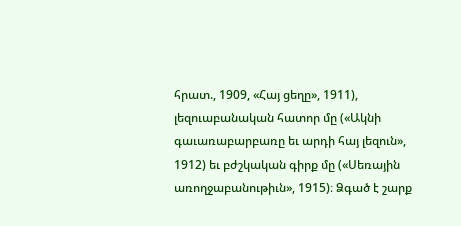հրատ., 1909, «Հայ ցեղը», 1911), լեզուաբանական հատոր մը («Ակնի գաւառաբարբառը եւ արդի հայ լեզուն», 1912) եւ բժշկական գիրք մը («Սեռային առողջաբանութիւն», 1915)։ Ձգած է շարք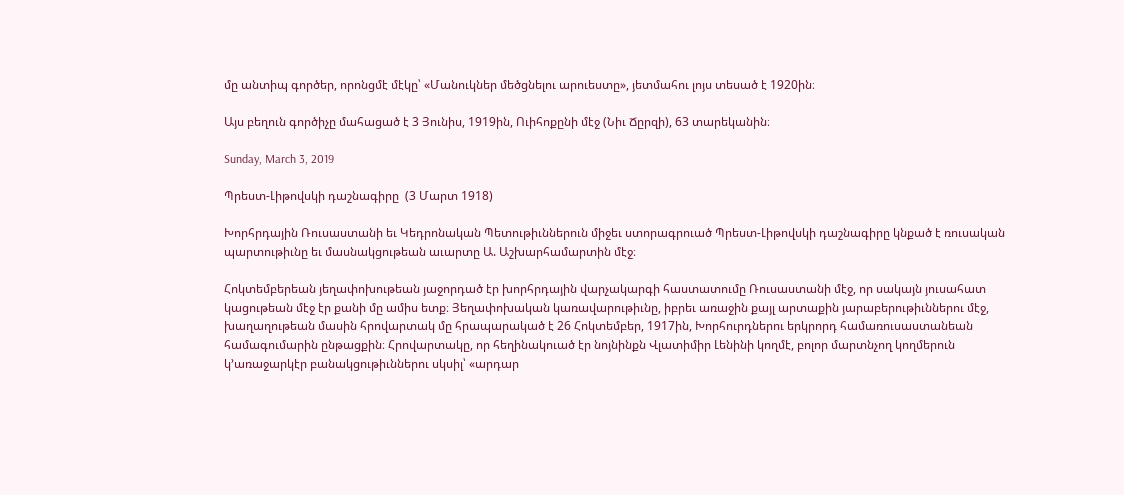մը անտիպ գործեր, որոնցմէ մէկը՝ «Մանուկներ մեծցնելու արուեստը», յետմահու լոյս տեսած է 1920ին։

Այս բեղուն գործիչը մահացած է 3 Յունիս, 1919ին, Ուիհոքընի մէջ (Նիւ Ճըրզի), 63 տարեկանին։

Sunday, March 3, 2019

Պրեստ-Լիթովսկի դաշնագիրը  (3 Մարտ 1918)

Խորհրդային Ռուսաստանի եւ Կեդրոնական Պետութիւններուն միջեւ ստորագրուած Պրեստ-Լիթովսկի դաշնագիրը կնքած է ռուսական պարտութիւնը եւ մասնակցութեան աւարտը Ա. Աշխարհամարտին մէջ։

Հոկտեմբերեան յեղափոխութեան յաջորդած էր խորհրդային վարչակարգի հաստատումը Ռուսաստանի մէջ, որ սակայն յուսահատ կացութեան մէջ էր քանի մը ամիս ետք։ Յեղափոխական կառավարութիւնը, իբրեւ առաջին քայլ արտաքին յարաբերութիւններու մէջ, խաղաղութեան մասին հրովարտակ մը հրապարակած է 26 Հոկտեմբեր, 1917ին, Խորհուրդներու երկրորդ համառուսաստանեան համագումարին ընթացքին։ Հրովարտակը, որ հեղինակուած էր նոյնինքն Վլատիմիր Լենինի կողմէ, բոլոր մարտնչող կողմերուն կ՚առաջարկէր բանակցութիւններու սկսիլ՝ «արդար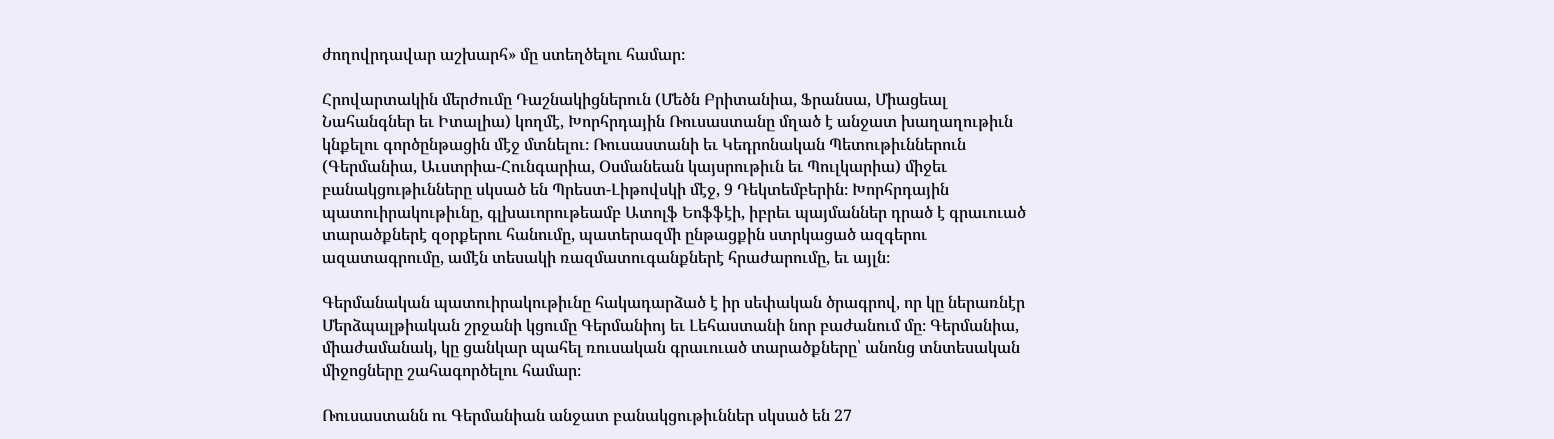ժողովրդավար աշխարհ» մը ստեղծելու համար։

Հրովարտակին մերժումը Դաշնակիցներուն (Մեծն Բրիտանիա, Ֆրանսա, Միացեալ Նահանգներ եւ Իտալիա) կողմէ, Խորհրդային Ռուսաստանը մղած է անջատ խաղաղութիւն կնքելու գործընթացին մէջ մտնելու։ Ռուսաստանի եւ Կեդրոնական Պետութիւններուն (Գերմանիա, Աւստրիա-Հունգարիա, Օսմանեան կայսրութիւն եւ Պուլկարիա) միջեւ բանակցութիւնները սկսած են Պրեստ-Լիթովսկի մէջ, 9 Դեկտեմբերին։ Խորհրդային պատուիրակութիւնը, գլխաւորութեամբ Ատոլֆ Եոֆֆէի, իբրեւ պայմաններ դրած է գրաւուած տարածքներէ զօրքերու հանումը, պատերազմի ընթացքին ստրկացած ազգերու ազատագրումը, ամէն տեսակի ռազմատուգանքներէ հրաժարումը, եւ այլն։

Գերմանական պատուիրակութիւնը հակադարձած է իր սեփական ծրագրով, որ կը ներառնէր Մերձպալթիական շրջանի կցումը Գերմանիոյ եւ Լեհաստանի նոր բաժանում մը։ Գերմանիա, միաժամանակ, կը ցանկար պահել ռուսական գրաւուած տարածքները՝ անոնց տնտեսական միջոցները շահագործելու համար։

Ռուսաստանն ու Գերմանիան անջատ բանակցութիւններ սկսած են 27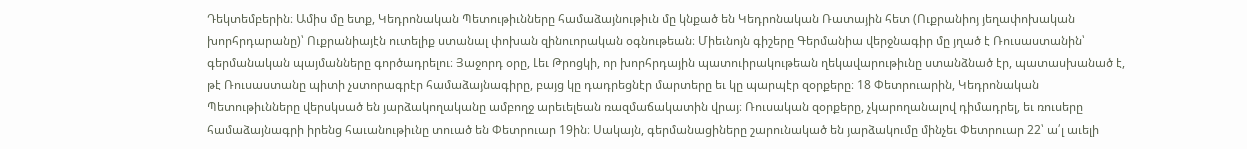Դեկտեմբերին։ Ամիս մը ետք, Կեդրոնական Պետութիւնները համաձայնութիւն մը կնքած են Կեդրոնական Ռատային հետ (Ուքրանիոյ յեղափոխական խորհրդարանը)՝ Ուքրանիայէն ուտելիք ստանալ փոխան զինուորական օգնութեան։ Միեւնոյն գիշերը Գերմանիա վերջնագիր մը յղած է Ռուսաստանին՝ գերմանական պայմանները գործադրելու։ Յաջորդ օրը, Լեւ Թրոցկի, որ խորհրդային պատուիրակութեան ղեկավարութիւնը ստանձնած էր, պատասխանած է, թէ Ռուսաստանը պիտի չստորագրէր համաձայնագիրը, բայց կը դադրեցնէր մարտերը եւ կը պարպէր զօրքերը։ 18 Փետրուարին, Կեդրոնական Պետութիւնները վերսկսած են յարձակողականը ամբողջ արեւելեան ռազմաճակատին վրայ։ Ռուսական զօրքերը, չկարողանալով դիմադրել, եւ ռուսերը համաձայնագրի իրենց հաւանութիւնը տուած են Փետրուար 19ին։ Սակայն, գերմանացիները շարունակած են յարձակումը մինչեւ Փետրուար 22՝ ա՛լ աւելի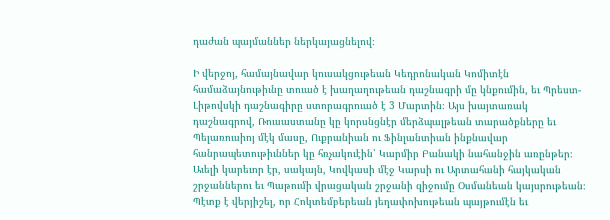դաժան պայմաններ ներկայացնելով։

Ի վերջոյ, համայնավար կուսակցութեան Կեդրոնական Կոմիտէն համաձայնութիւնը տուած է խաղաղութեան դաշնագրի մը կնքումին, եւ Պրեստ-Լիթովսկի դաշնագիրը ստորագրուած է 3 Մարտին։ Այս խայտառակ դաշնագրով, Ռուսաստանը կը կորսնցնէր մերձպալթեան տարածքները եւ Պելառուսիոյ մէկ մասը, Ուքրանիան ու Ֆինլանտիան ինքնավար հանրապետութիւններ կը հռչակուէին՝ Կարմիր Բանակի նահանջին առընթեր։ Աւելի կարեւոր էր, սակայն, Կովկասի մէջ Կարսի ու Արտահանի հայկական շրջաններու եւ Պաթումի վրացական շրջանի զիջումը Օսմանեան կայսրութեան։ Պէտք է վերյիշել, որ Հոկտեմբերեան յեղափոխութեան պայթումէն եւ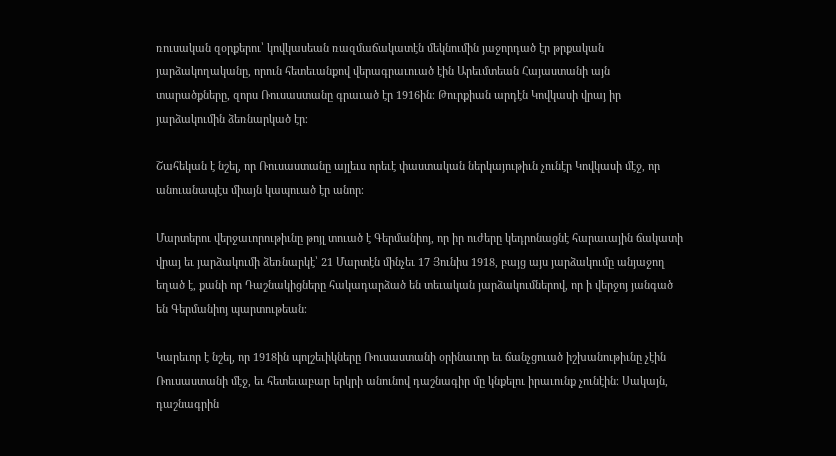ռուսական զօրքերու՝ կովկասեան ռազմաճակատէն մեկնումին յաջորդած էր թրքական յարձակողականը, որուն հետեւանքով վերագրաւուած էին Արեւմտեան Հայաստանի այն տարածքները, զորս Ռուսաստանը գրաւած էր 1916ին։ Թուրքիան արդէն Կովկասի վրայ իր յարձակումին ձեռնարկած էր։

Շահեկան է նշել, որ Ռուսաստանը այլեւս որեւէ փաստական ներկայութիւն չունէր Կովկասի մէջ, որ անուանապէս միայն կապուած էր անոր։

Մարտերու վերջաւորութիւնը թոյլ տուած է Գերմանիոյ, որ իր ուժերը կեդրոնացնէ հարաւային ճակատի վրայ եւ յարձակումի ձեռնարկէ՝ 21 Մարտէն մինչեւ 17 Յունիս 1918, բայց այս յարձակումը անյաջող եղած է, քանի որ Դաշնակիցները հակադարձած են տեւական յարձակումներով, որ ի վերջոյ յանգած են Գերմանիոյ պարտութեան։

Կարեւոր է նշել, որ 1918ին պոլշեւիկները Ռուսաստանի օրինաւոր եւ ճանչցուած իշխանութիւնը չէին Ռուսաստանի մէջ, եւ հետեւաբար երկրի անունով դաշնագիր մը կնքելու իրաւունք չունէին։ Սակայն, դաշնագրին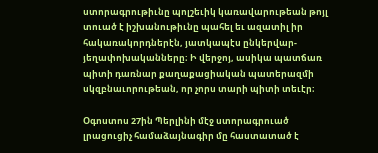ստորագրութիւնը պոլշեւիկ կառավարութեան թոյլ տուած է իշխանութիւնը պահել եւ ազատիլ իր հակառակորդներէն, յատկապէս ընկերվար-յեղափոխականները։ Ի վերջոյ, ասիկա պատճառ պիտի դառնար քաղաքացիական պատերազմի սկզբնաւորութեան, որ չորս տարի պիտի տեւէր։

Օգոստոս 27ին Պերլինի մէջ ստորագրուած լրացուցիչ համաձայնագիր մը հաստատած է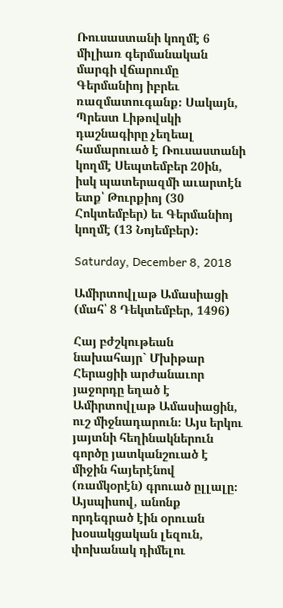Ռուսաստանի կողմէ 6 միլիառ գերմանական մարգի վճարումը Գերմանիոյ իբրեւ ռազմատուգանք։ Սակայն, Պրեստ Լիթովսկի դաշնագիրը չեղեալ համարուած է Ռուսաստանի կողմէ Սեպտեմբեր 20ին, իսկ պատերազմի աւարտէն ետք՝ Թուրքիոյ (30 Հոկտեմբեր) եւ Գերմանիոյ կողմէ (13 Նոյեմբեր)։

Saturday, December 8, 2018

Ամիրտովլաթ Ամասիացի (մահ՝ 8 Դեկտեմբեր, 1496)

Հայ բժշկութեան նախահայր` Մխիթար Հերացիի արժանաւոր յաջորդը եղած է Ամիրտովլաթ Ամասիացին, ուշ միջնադարուն։ Այս երկու յայտնի հեղինակներուն գործը յատկանշուած է միջին հայերէնով (ռամկօրէն) գրուած ըլլալը։ Այսպիսով, անոնք որդեգրած էին օրուան խօսակցական լեզուն, փոխանակ դիմելու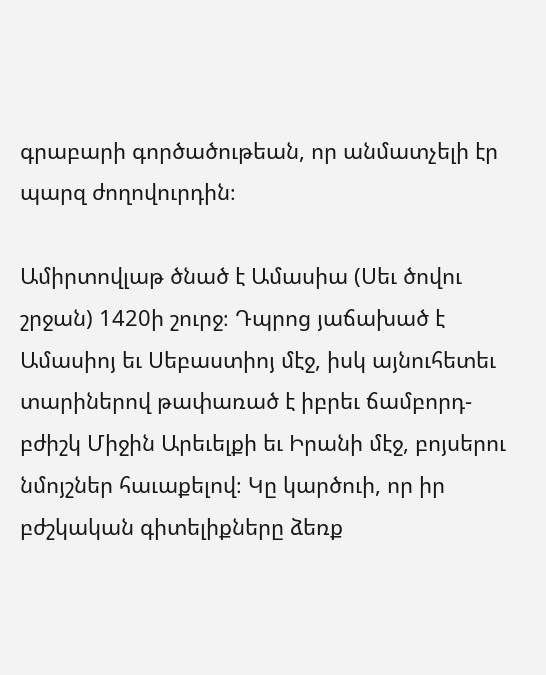գրաբարի գործածութեան, որ անմատչելի էր պարզ ժողովուրդին։

Ամիրտովլաթ ծնած է Ամասիա (Սեւ ծովու շրջան) 1420ի շուրջ։ Դպրոց յաճախած է Ամասիոյ եւ Սեբաստիոյ մէջ, իսկ այնուհետեւ տարիներով թափառած է իբրեւ ճամբորդ-բժիշկ Միջին Արեւելքի եւ Իրանի մէջ, բոյսերու նմոյշներ հաւաքելով։ Կը կարծուի, որ իր բժշկական գիտելիքները ձեռք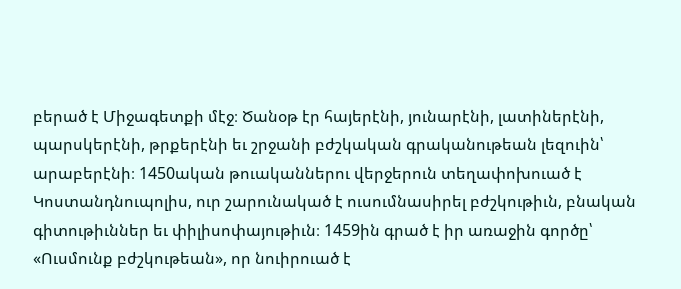բերած է Միջագետքի մէջ։ Ծանօթ էր հայերէնի, յունարէնի, լատիներէնի, պարսկերէնի, թրքերէնի եւ շրջանի բժշկական գրականութեան լեզուին՝ արաբերէնի։ 1450ական թուականներու վերջերուն տեղափոխուած է Կոստանդնուպոլիս, ուր շարունակած է ուսումնասիրել բժշկութիւն, բնական գիտութիւններ եւ փիլիսոփայութիւն։ 1459ին գրած է իր առաջին գործը՝ «Ուսմունք բժշկութեան», որ նուիրուած է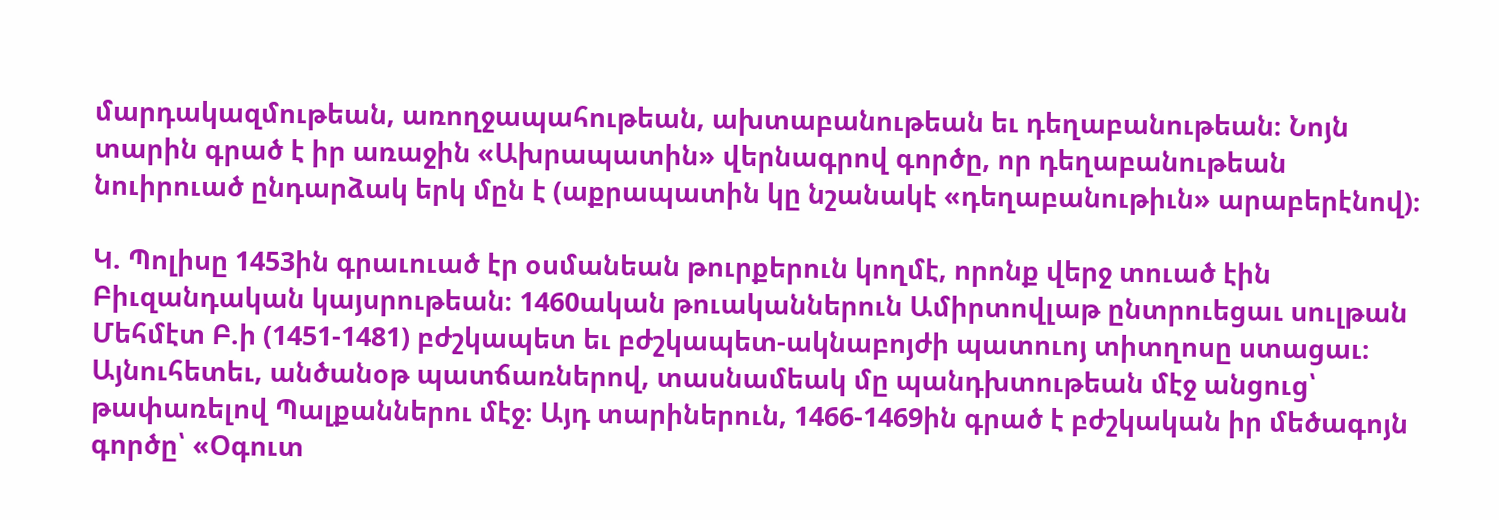մարդակազմութեան, առողջապահութեան, ախտաբանութեան եւ դեղաբանութեան։ Նոյն տարին գրած է իր առաջին «Ախրապատին» վերնագրով գործը, որ դեղաբանութեան նուիրուած ընդարձակ երկ մըն է (աքրապատին կը նշանակէ «դեղաբանութիւն» արաբերէնով)։

Կ. Պոլիսը 1453ին գրաւուած էր օսմանեան թուրքերուն կողմէ, որոնք վերջ տուած էին Բիւզանդական կայսրութեան։ 1460ական թուականներուն Ամիրտովլաթ ընտրուեցաւ սուլթան Մեհմէտ Բ.ի (1451-1481) բժշկապետ եւ բժշկապետ-ակնաբոյժի պատուոյ տիտղոսը ստացաւ։ Այնուհետեւ, անծանօթ պատճառներով, տասնամեակ մը պանդխտութեան մէջ անցուց՝ թափառելով Պալքաններու մէջ։ Այդ տարիներուն, 1466-1469ին գրած է բժշկական իր մեծագոյն գործը՝ «Օգուտ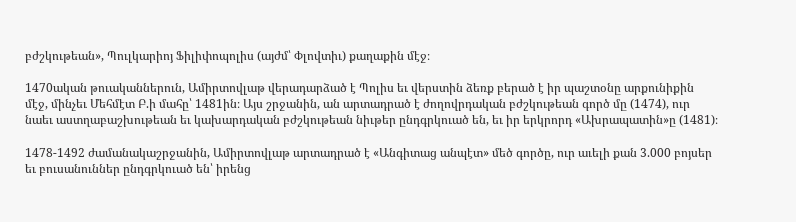բժշկութեան», Պուլկարիոյ Ֆիլիփոպոլիս (այժմ՝ Փլովտիւ) քաղաքին մէջ։

1470ական թուականներուն, Ամիրտովլաթ վերադարձած է Պոլիս եւ վերստին ձեռք բերած է իր պաշտօնը արքունիքին մէջ, մինչեւ Մեհմէտ Բ.ի մահը՝ 1481ին։ Այս շրջանին, ան արտադրած է ժողովրդական բժշկութեան գործ մը (1474), ուր նաեւ աստղաբաշխութեան եւ կախարդական բժշկութեան նիւթեր ընդգրկուած են, եւ իր երկրորդ «Ախրապատին»ը (1481)։

1478-1492 ժամանակաշրջանին, Ամիրտովլաթ արտադրած է «Անգիտաց անպէտ» մեծ գործը, ուր աւելի քան 3.000 բոյսեր եւ բուսանուններ ընդգրկուած են՝ իրենց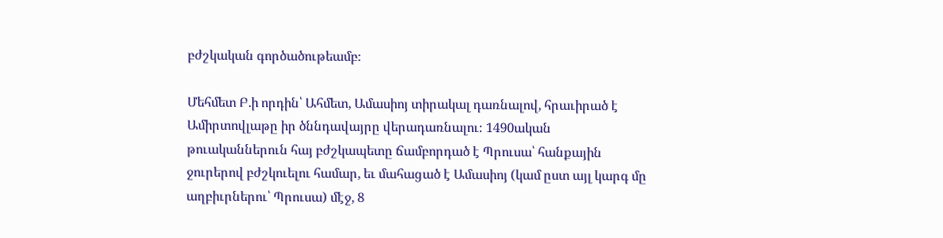բժշկական գործածութեամբ։

Մեհմետ Բ.ի որդին՝ Ահմետ, Ամասիոյ տիրակալ դառնալով, հրաւիրած է Ամիրտովլաթը իր ծննդավայրը վերադառնալու։ 1490ական թուականներուն հայ բժշկապետը ճամբորդած է Պրուսա՝ հանքային ջուրերով բժշկուելու համար, եւ մահացած է Ամասիոյ (կամ ըստ այլ կարգ մը աղբիւրներու՝ Պրուսա) մէջ, 8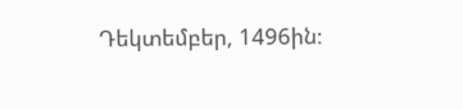Դեկտեմբեր, 1496ին։